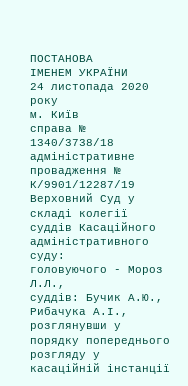ПОСТАНОВА
ІМЕНЕМ УКРАЇНИ
24 листопада 2020 року
м. Київ
справа № 1340/3738/18
адміністративне провадження № К/9901/12287/19
Верховний Суд у складі колегії суддів Касаційного адміністративного суду:
головуючого - Мороз Л.Л.,
суддів: Бучик А.Ю., Рибачука А.І.,
розглянувши у порядку попереднього розгляду у касаційній інстанції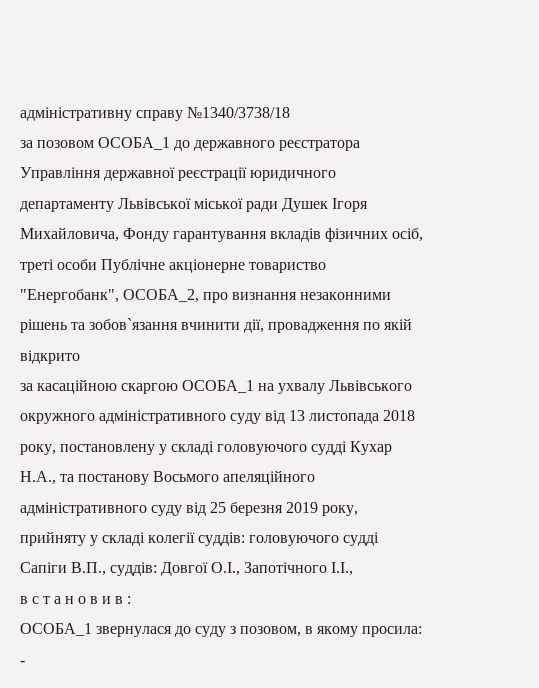адміністративну справу №1340/3738/18
за позовом ОСОБА_1 до державного реєстратора Управління державної реєстрації юридичного департаменту Львівської міської ради Душек Ігоря Михайловича, Фонду гарантування вкладів фізичних осіб, треті особи Публічне акціонерне товариство "Енергобанк", ОСОБА_2, про визнання незаконними рішень та зобов`язання вчинити дії, провадження по якій відкрито
за касаційною скаргою ОСОБА_1 на ухвалу Львівського окружного адміністративного суду від 13 листопада 2018 року, постановлену у складі головуючого судді Кухар Н.А., та постанову Восьмого апеляційного адміністративного суду від 25 березня 2019 року, прийняту у складі колегії суддів: головуючого судді Сапіги В.П., суддів: Довгої О.І., Запотічного І.І.,
в с т а н о в и в :
ОСОБА_1 звернулася до суду з позовом, в якому просила:
-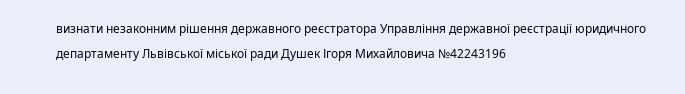визнати незаконним рішення державного реєстратора Управління державної реєстрації юридичного департаменту Львівської міської ради Душек Ігоря Михайловича №42243196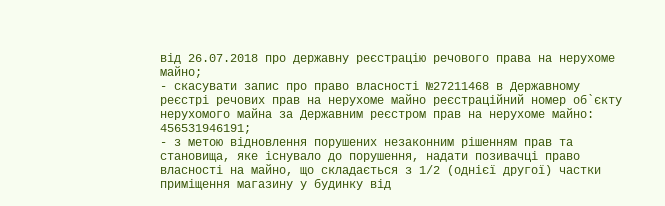від 26.07.2018 про державну реєстрацію речового права на нерухоме майно;
- скасувати запис про право власності №27211468 в Державному реєстрі речових прав на нерухоме майно реєстраційний номер об`єкту нерухомого майна за Державним реєстром прав на нерухоме майно: 456531946191;
- з метою відновлення порушених незаконним рішенням прав та становища, яке існувало до порушення, надати позивачці право власності на майно, що складається з 1/2 (однієї другої) частки приміщення магазину у будинку від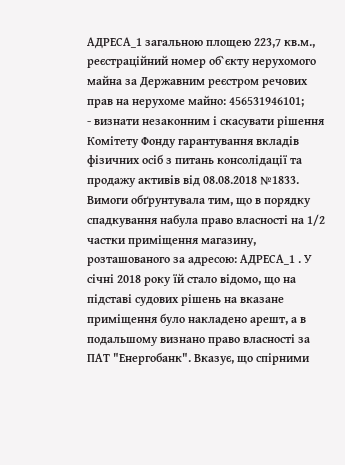АДРЕСА_1 загальною площею 223,7 кв.м., реєстраційний номер об`єкту нерухомого майна за Державним реєстром речових прав на нерухоме майно: 456531946101;
- визнати незаконним і скасувати рішення Комітету Фонду гарантування вкладів фізичних осіб з питань консолідації та продажу активів від 08.08.2018 №1833.
Вимоги обґрунтувала тим, що в порядку спадкування набула право власності на 1/2 частки приміщення магазину, розташованого за адресою: АДРЕСА_1 . У січні 2018 року їй стало відомо, що на підставі судових рішень на вказане приміщення було накладено арешт, а в подальшому визнано право власності за ПАТ "Енергобанк". Вказує, що спірними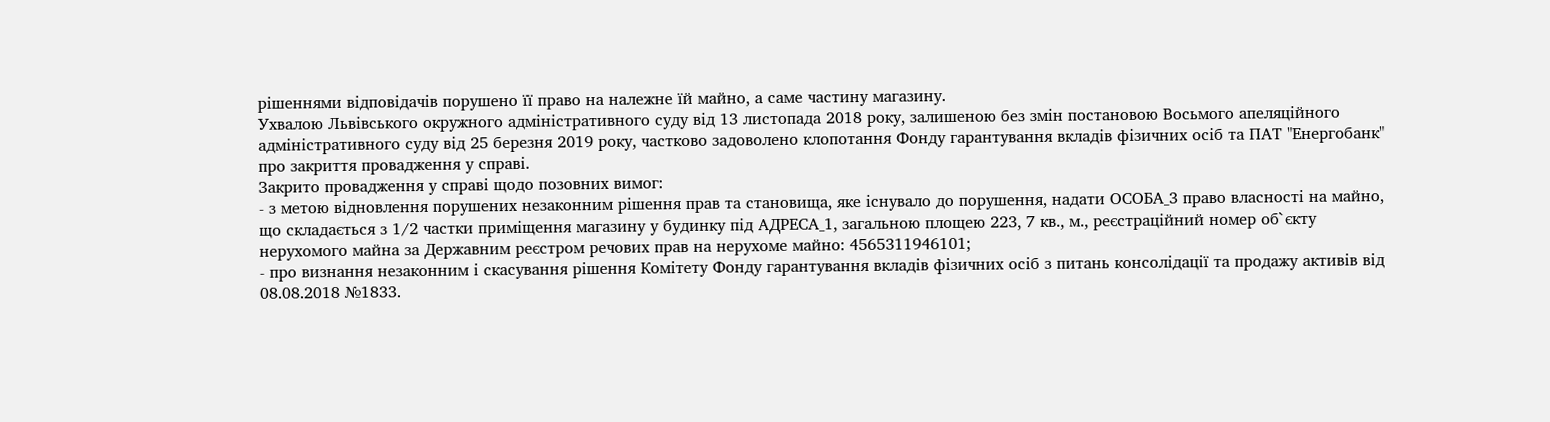рішеннями відповідачів порушено її право на належне їй майно, а саме частину магазину.
Ухвалою Львівського окружного адміністративного суду від 13 листопада 2018 року, залишеною без змін постановою Восьмого апеляційного адміністративного суду від 25 березня 2019 року, частково задоволено клопотання Фонду гарантування вкладів фізичних осіб та ПАТ "Енергобанк" про закриття провадження у справі.
Закрито провадження у справі щодо позовних вимог:
- з метою відновлення порушених незаконним рішення прав та становища, яке існувало до порушення, надати ОСОБА_3 право власності на майно, що складається з 1/2 частки приміщення магазину у будинку під АДРЕСА_1, загальною площею 223, 7 кв., м., реєстраційний номер об`єкту нерухомого майна за Державним реєстром речових прав на нерухоме майно: 4565311946101;
- про визнання незаконним і скасування рішення Комітету Фонду гарантування вкладів фізичних осіб з питань консолідації та продажу активів від 08.08.2018 №1833.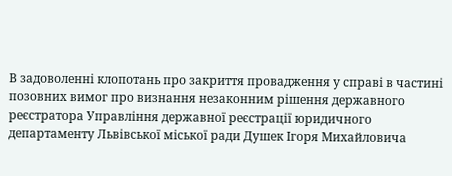В задоволенні клопотань про закриття провадження у справі в частині позовних вимог про визнання незаконним рішення державного реєстратора Управління державної реєстрації юридичного департаменту Львівської міської ради Душек Ігоря Михайловича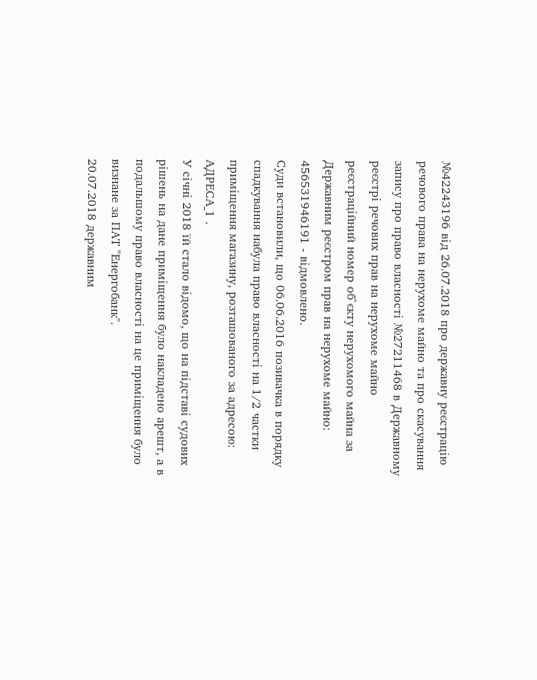№42243196 від 26.07.2018 про державну реєстрацію речового права на нерухоме майно та про скасування запису про право власності №27211468 в Державному реєстрі речових прав на нерухоме майно реєстраційний номер об`єкту нерухомого майна за Державним реєстром прав на нерухоме майно: 456531946191 - відмовлено.
Суди встановили, що 06.06.2016 позивачка в порядку спадкування набула право власності на 1/2 частки приміщення магазину, розташованого за адресою: АДРЕСА_1 .
У січні 2018 їй стало відомо, що на підставі судових рішень на дане приміщення було накладено арешт, а в подальшому право власності на це приміщення було визнане за ПАТ "Енергобанк".
20.07.2018 державним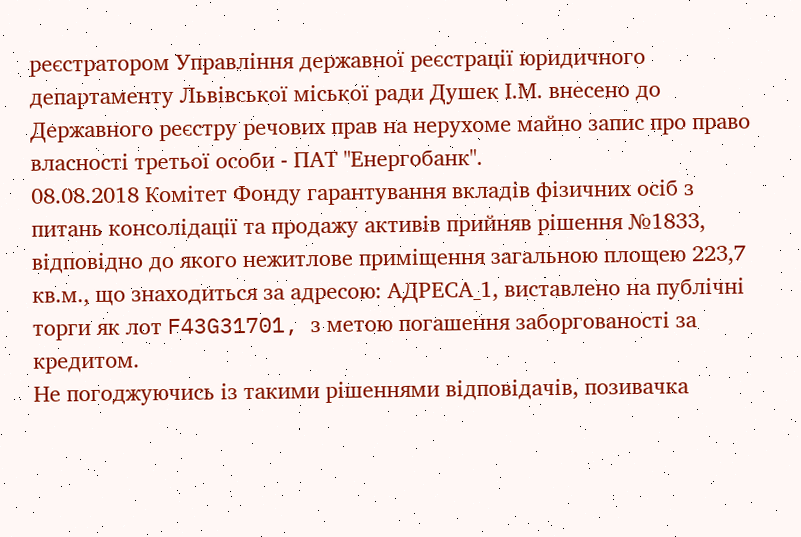реєстратором Управління державної реєстрації юридичного департаменту Львівської міської ради Душек І.М. внесено до Державного реєстру речових прав на нерухоме майно запис про право власності третьої особи - ПАТ "Енергобанк".
08.08.2018 Комітет Фонду гарантування вкладів фізичних осіб з питань консолідації та продажу активів прийняв рішення №1833, відповідно до якого нежитлове приміщення загальною площею 223,7 кв.м., що знаходиться за адресою: АДРЕСА_1, виставлено на публічні торги як лот F43G31701, з метою погашення заборгованості за кредитом.
Не погоджуючись із такими рішеннями відповідачів, позивачка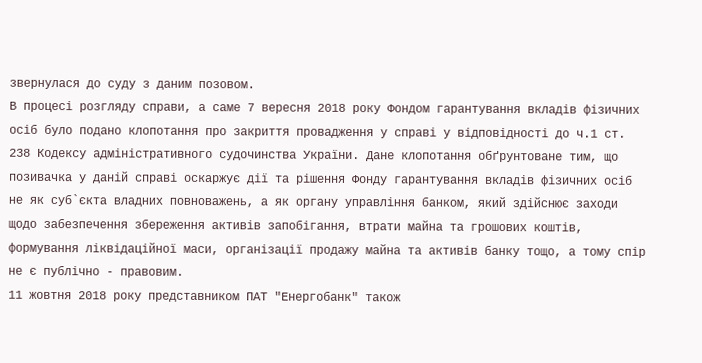звернулася до суду з даним позовом.
В процесі розгляду справи, а саме 7 вересня 2018 року Фондом гарантування вкладів фізичних осіб було подано клопотання про закриття провадження у справі у відповідності до ч.1 ст. 238 Кодексу адміністративного судочинства України. Дане клопотання обґрунтоване тим, що позивачка у даній справі оскаржує дії та рішення Фонду гарантування вкладів фізичних осіб не як суб`єкта владних повноважень, а як органу управління банком, який здійснює заходи щодо забезпечення збереження активів запобігання, втрати майна та грошових коштів, формування ліквідаційної маси, організації продажу майна та активів банку тощо, а тому спір не є публічно - правовим.
11 жовтня 2018 року представником ПАТ "Енергобанк" також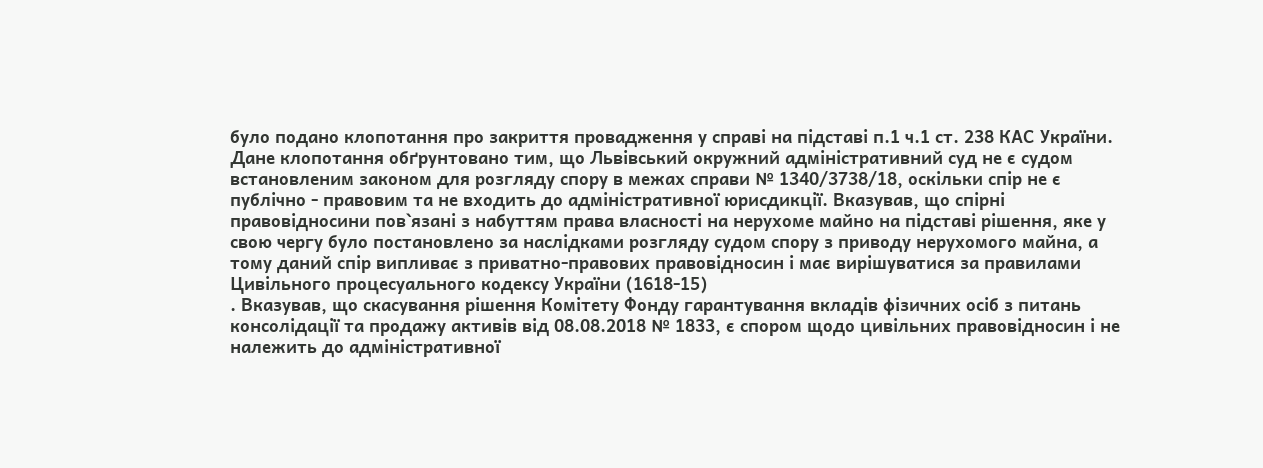було подано клопотання про закриття провадження у справі на підставі п.1 ч.1 ст. 238 КАС України. Дане клопотання обґрунтовано тим, що Львівський окружний адміністративний суд не є судом встановленим законом для розгляду спору в межах справи № 1340/3738/18, оскільки спір не є публічно - правовим та не входить до адміністративної юрисдикції. Вказував, що спірні правовідносини пов`язані з набуттям права власності на нерухоме майно на підставі рішення, яке у свою чергу було постановлено за наслідками розгляду судом спору з приводу нерухомого майна, а тому даний спір випливає з приватно-правових правовідносин і має вирішуватися за правилами Цивільного процесуального кодексу України (1618-15)
. Вказував, що скасування рішення Комітету Фонду гарантування вкладів фізичних осіб з питань консолідації та продажу активів від 08.08.2018 № 1833, є спором щодо цивільних правовідносин і не належить до адміністративної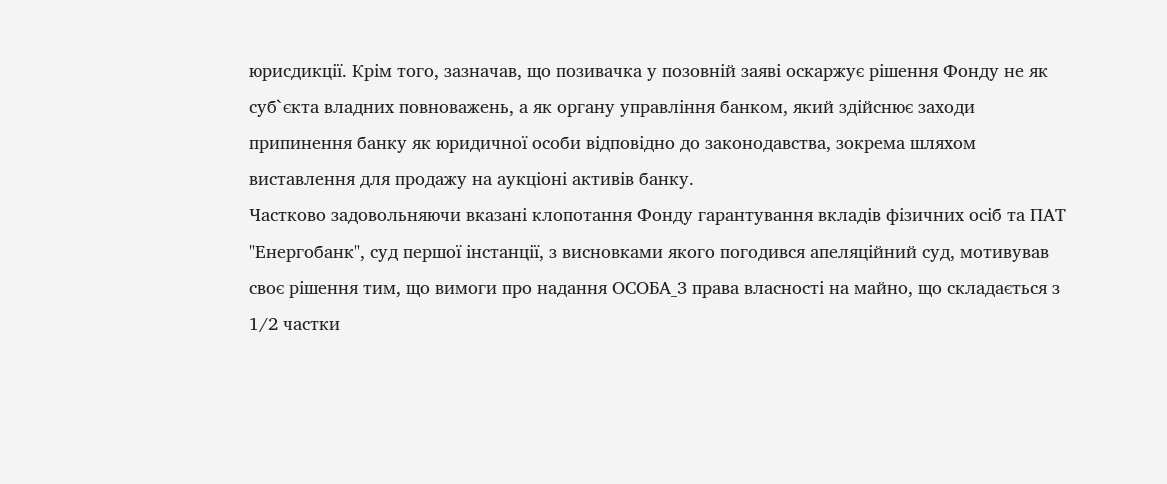юрисдикції. Крім того, зазначав, що позивачка у позовній заяві оскаржує рішення Фонду не як суб`єкта владних повноважень, а як органу управління банком, який здійснює заходи припинення банку як юридичної особи відповідно до законодавства, зокрема шляхом виставлення для продажу на аукціоні активів банку.
Частково задовольняючи вказані клопотання Фонду гарантування вкладів фізичних осіб та ПАТ "Енергобанк", суд першої інстанції, з висновками якого погодився апеляційний суд, мотивував своє рішення тим, що вимоги про надання ОСОБА_3 права власності на майно, що складається з 1/2 частки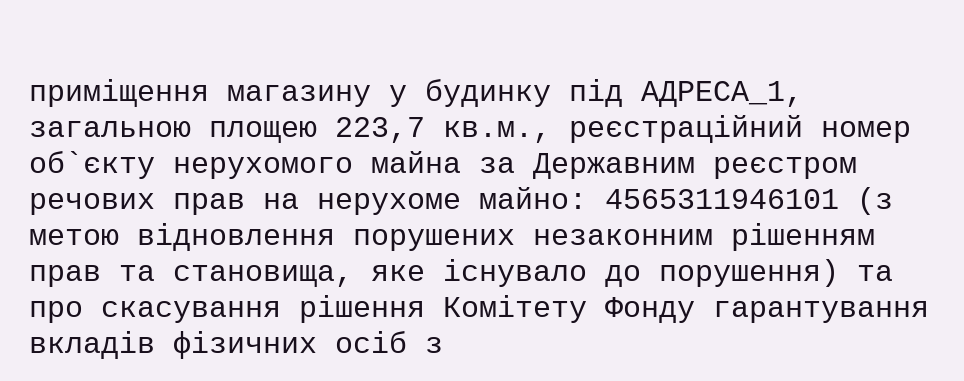приміщення магазину у будинку під АДРЕСА_1, загальною площею 223,7 кв.м., реєстраційний номер об`єкту нерухомого майна за Державним реєстром речових прав на нерухоме майно: 4565311946101 (з метою відновлення порушених незаконним рішенням прав та становища, яке існувало до порушення) та про скасування рішення Комітету Фонду гарантування вкладів фізичних осіб з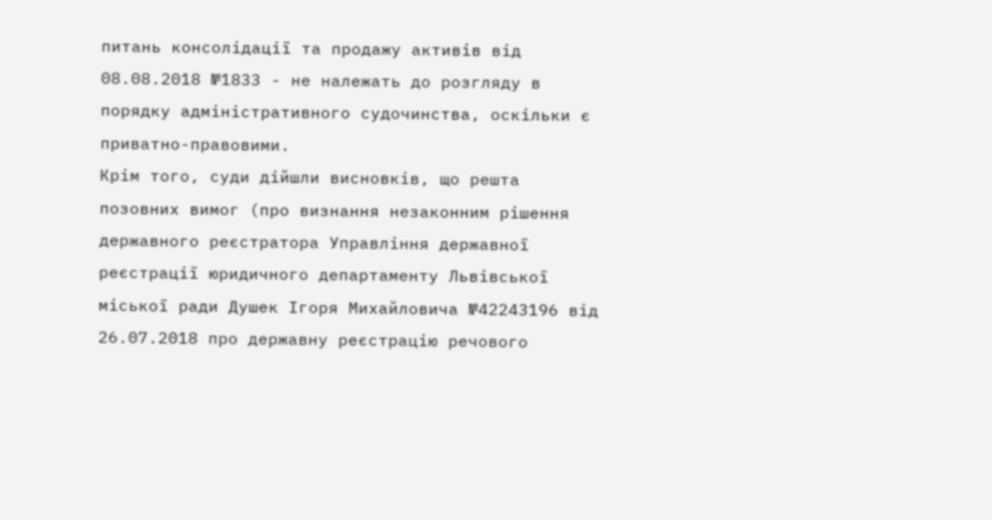питань консолідації та продажу активів від 08.08.2018 №1833 - не належать до розгляду в порядку адміністративного судочинства, оскільки є приватно-правовими.
Крім того, суди дійшли висновків, що решта позовних вимог (про визнання незаконним рішення державного реєстратора Управління державної реєстрації юридичного департаменту Львівської міської ради Душек Ігоря Михайловича №42243196 від 26.07.2018 про державну реєстрацію речового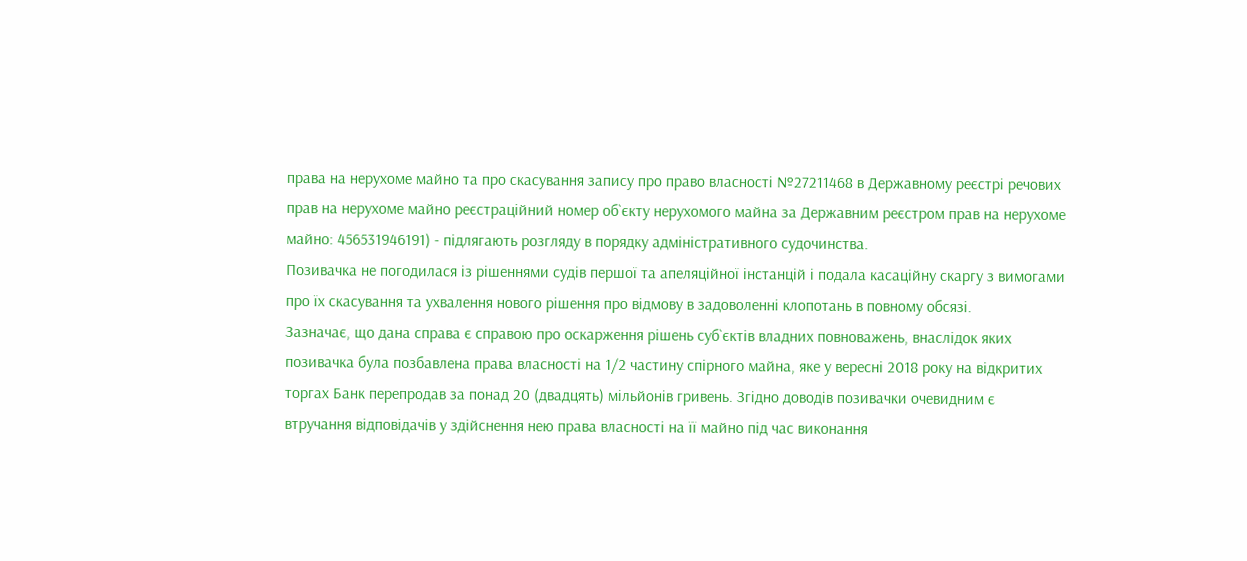права на нерухоме майно та про скасування запису про право власності №27211468 в Державному реєстрі речових прав на нерухоме майно реєстраційний номер об`єкту нерухомого майна за Державним реєстром прав на нерухоме майно: 456531946191) - підлягають розгляду в порядку адміністративного судочинства.
Позивачка не погодилася із рішеннями судів першої та апеляційної інстанцій і подала касаційну скаргу з вимогами про їх скасування та ухвалення нового рішення про відмову в задоволенні клопотань в повному обсязі.
Зазначає, що дана справа є справою про оскарження рішень суб`єктів владних повноважень, внаслідок яких позивачка була позбавлена права власності на 1/2 частину спірного майна, яке у вересні 2018 року на відкритих торгах Банк перепродав за понад 20 (двадцять) мільйонів гривень. Згідно доводів позивачки очевидним є втручання відповідачів у здійснення нею права власності на її майно під час виконання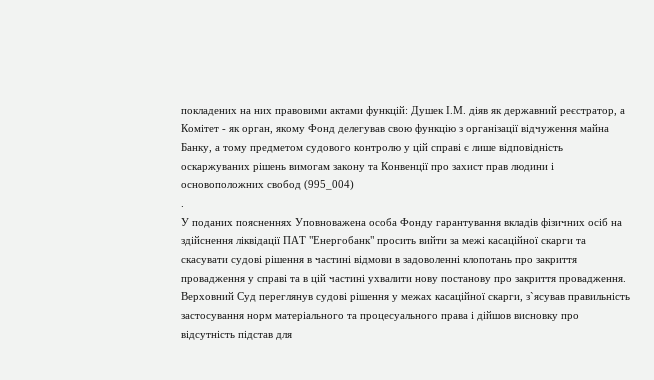покладених на них правовими актами функцій: Душек І.М. діяв як державний реєстратор, а Комітет - як орган, якому Фонд делегував свою функцію з організації відчуження майна Банку, а тому предметом судового контролю у цій справі є лише відповідність оскаржуваних рішень вимогам закону та Конвенції про захист прав людини і основоположних свобод (995_004)
.
У поданих поясненнях Уповноважена особа Фонду гарантування вкладів фізичних осіб на здійснення ліквідації ПАТ "Енергобанк" просить вийти за межі касаційної скарги та скасувати судові рішення в частині відмови в задоволенні клопотань про закриття провадження у справі та в цій частині ухвалити нову постанову про закриття провадження.
Верховний Суд переглянув судові рішення у межах касаційної скарги, з`ясував правильність застосування норм матеріального та процесуального права і дійшов висновку про відсутність підстав для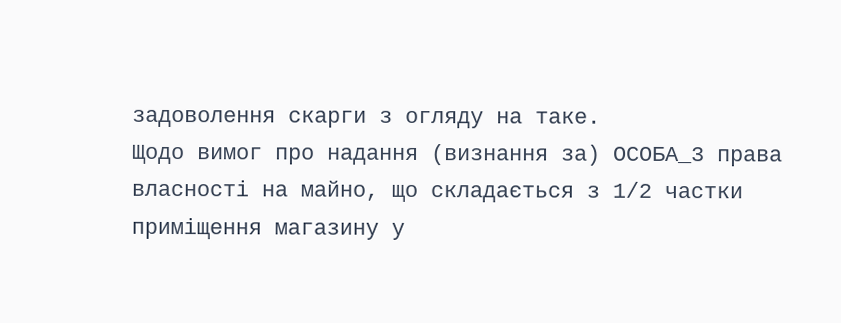задоволення скарги з огляду на таке.
Щодо вимог про надання (визнання за) ОСОБА_3 права власності на майно, що складається з 1/2 частки приміщення магазину у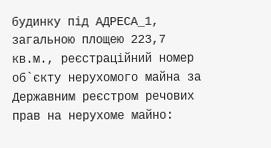будинку під АДРЕСА_1, загальною площею 223,7 кв.м., реєстраційний номер об`єкту нерухомого майна за Державним реєстром речових прав на нерухоме майно: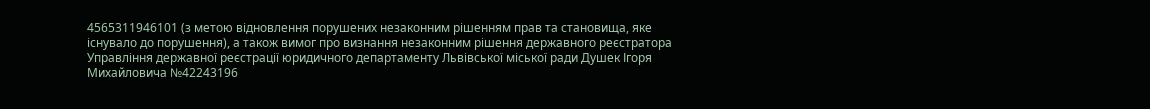4565311946101 (з метою відновлення порушених незаконним рішенням прав та становища, яке існувало до порушення), а також вимог про визнання незаконним рішення державного реєстратора Управління державної реєстрації юридичного департаменту Львівської міської ради Душек Ігоря Михайловича №42243196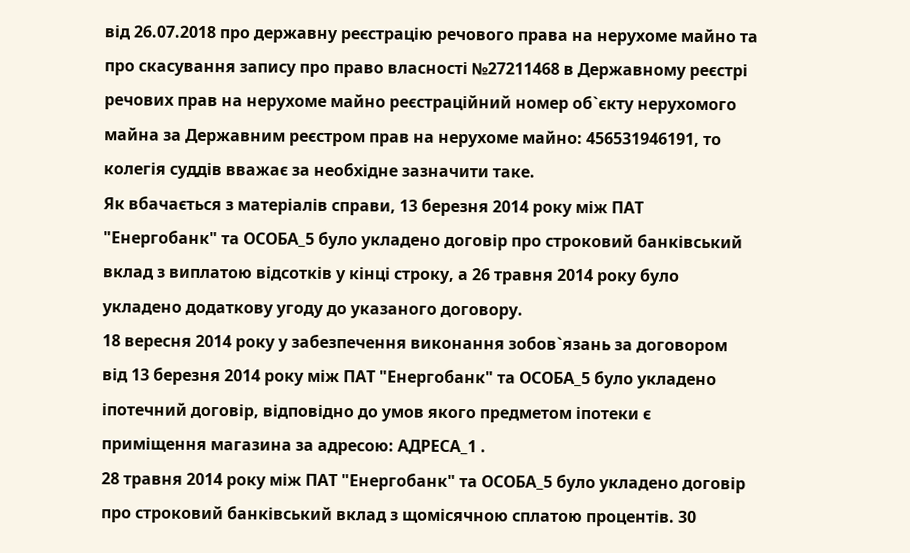від 26.07.2018 про державну реєстрацію речового права на нерухоме майно та про скасування запису про право власності №27211468 в Державному реєстрі речових прав на нерухоме майно реєстраційний номер об`єкту нерухомого майна за Державним реєстром прав на нерухоме майно: 456531946191, то колегія суддів вважає за необхідне зазначити таке.
Як вбачається з матеріалів справи, 13 березня 2014 року між ПАТ "Енергобанк" та ОСОБА_5 було укладено договір про строковий банківський вклад з виплатою відсотків у кінці строку, а 26 травня 2014 року було укладено додаткову угоду до указаного договору.
18 вересня 2014 року у забезпечення виконання зобов`язань за договором від 13 березня 2014 року між ПАТ "Енергобанк" та ОСОБА_5 було укладено іпотечний договір, відповідно до умов якого предметом іпотеки є приміщення магазина за адресою: АДРЕСА_1 .
28 травня 2014 року між ПАТ "Енергобанк" та ОСОБА_5 було укладено договір про строковий банківський вклад з щомісячною сплатою процентів. 30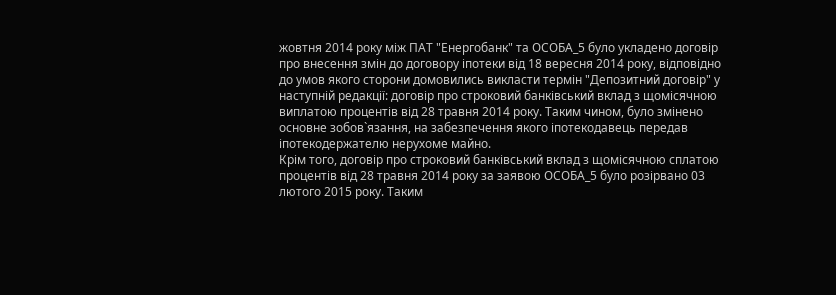жовтня 2014 року між ПАТ "Енергобанк" та ОСОБА_5 було укладено договір про внесення змін до договору іпотеки від 18 вересня 2014 року, відповідно до умов якого сторони домовились викласти термін "Депозитний договір" у наступній редакції: договір про строковий банківський вклад з щомісячною виплатою процентів від 28 травня 2014 року. Таким чином, було змінено основне зобов`язання, на забезпечення якого іпотекодавець передав іпотекодержателю нерухоме майно.
Крім того, договір про строковий банківський вклад з щомісячною сплатою процентів від 28 травня 2014 року за заявою ОСОБА_5 було розірвано 03 лютого 2015 року. Таким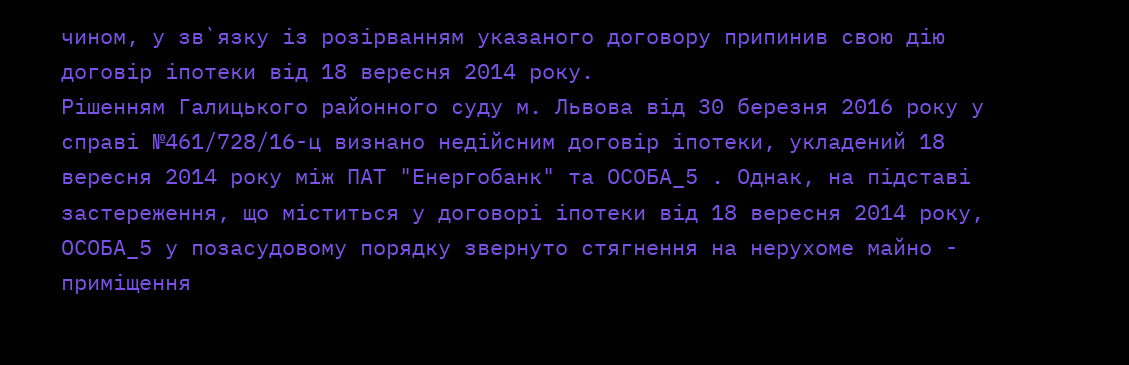чином, у зв`язку із розірванням указаного договору припинив свою дію договір іпотеки від 18 вересня 2014 року.
Рішенням Галицького районного суду м. Львова від 30 березня 2016 року у справі №461/728/16-ц визнано недійсним договір іпотеки, укладений 18 вересня 2014 року між ПАТ "Енергобанк" та ОСОБА_5 . Однак, на підставі застереження, що міститься у договорі іпотеки від 18 вересня 2014 року, ОСОБА_5 у позасудовому порядку звернуто стягнення на нерухоме майно - приміщення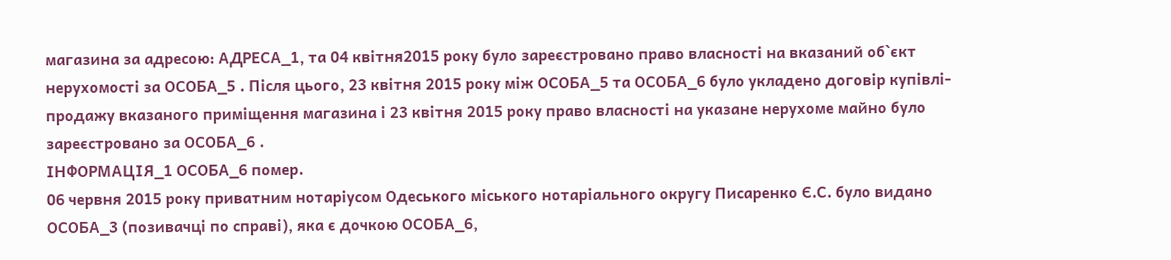магазина за адресою: АДРЕСА_1, та 04 квітня2015 року було зареєстровано право власності на вказаний об`єкт нерухомості за ОСОБА_5 . Після цього, 23 квітня 2015 року між ОСОБА_5 та ОСОБА_6 було укладено договір купівлі-продажу вказаного приміщення магазина і 23 квітня 2015 року право власності на указане нерухоме майно було зареєстровано за ОСОБА_6 .
ІНФОРМАЦІЯ_1 ОСОБА_6 помер.
06 червня 2015 року приватним нотаріусом Одеського міського нотаріального округу Писаренко Є.С. було видано ОСОБА_3 (позивачці по справі), яка є дочкою ОСОБА_6,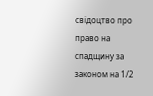свідоцтво про право на спадщину за законом на 1/2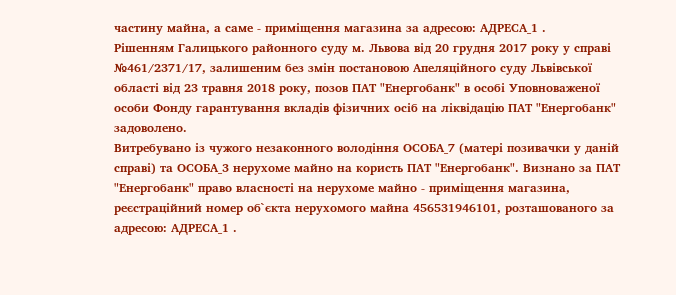частину майна, а саме - приміщення магазина за адресою: АДРЕСА_1 .
Рішенням Галицького районного суду м. Львова від 20 грудня 2017 року у справі №461/2371/17, залишеним без змін постановою Апеляційного суду Львівської області від 23 травня 2018 року, позов ПАТ "Енергобанк" в особі Уповноваженої особи Фонду гарантування вкладів фізичних осіб на ліквідацію ПАТ "Енергобанк" задоволено.
Витребувано із чужого незаконного володіння ОСОБА_7 (матері позивачки у даній справі) та ОСОБА_3 нерухоме майно на користь ПАТ "Енергобанк". Визнано за ПАТ "Енергобанк" право власності на нерухоме майно - приміщення магазина, реєстраційний номер об`єкта нерухомого майна 456531946101, розташованого за адресою: АДРЕСА_1 .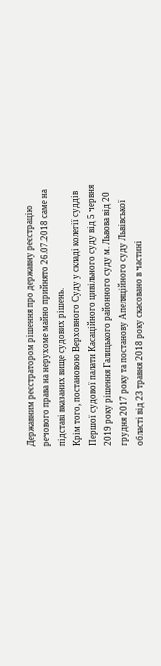Державним реєстратором рішення про державну реєстрацію речового права на нерухоме майно прийнято 26.07.2018 саме на підставі вказаних вище судових рішень.
Крім того, постановою Верховного Суду у складі колегії суддів Першої судової палати Касаційного цивільного суду від 5 червня 2019 року рішення Галицького районного суду м. Львова від 20 грудня 2017 року та постанову Апеляційного суду Львівської області від 23 травня 2018 року скасовано в частині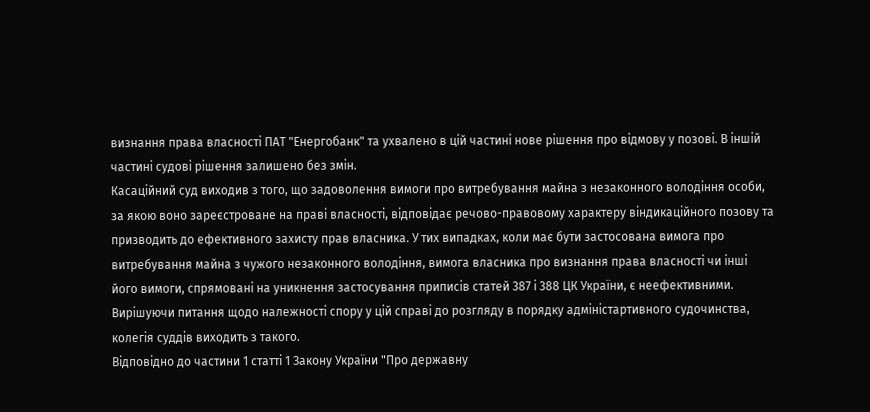визнання права власності ПАТ "Енергобанк" та ухвалено в цій частині нове рішення про відмову у позові. В іншій частині судові рішення залишено без змін.
Касаційний суд виходив з того, що задоволення вимоги про витребування майна з незаконного володіння особи, за якою воно зареєстроване на праві власності, відповідає речово-правовому характеру віндикаційного позову та призводить до ефективного захисту прав власника. У тих випадках, коли має бути застосована вимога про витребування майна з чужого незаконного володіння, вимога власника про визнання права власності чи інші його вимоги, спрямовані на уникнення застосування приписів статей 387 і 388 ЦК України, є неефективними.
Вирішуючи питання щодо належності спору у цій справі до розгляду в порядку адміністартивного судочинства, колегія суддів виходить з такого.
Відповідно до частини 1 статті 1 Закону України "Про державну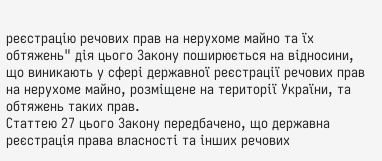реєстрацію речових прав на нерухоме майно та їх обтяжень" дія цього Закону поширюється на відносини, що виникають у сфері державної реєстрації речових прав на нерухоме майно, розміщене на території України, та обтяжень таких прав.
Статтею 27 цього Закону передбачено, що державна реєстрація права власності та інших речових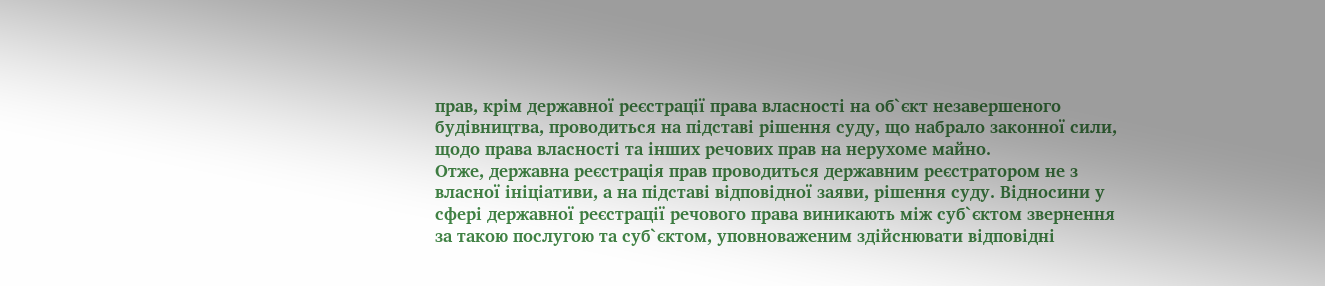прав, крім державної реєстрації права власності на об`єкт незавершеного будівництва, проводиться на підставі рішення суду, що набрало законної сили, щодо права власності та інших речових прав на нерухоме майно.
Отже, державна реєстрація прав проводиться державним реєстратором не з власної ініціативи, а на підставі відповідної заяви, рішення суду. Відносини у сфері державної реєстрації речового права виникають між суб`єктом звернення за такою послугою та суб`єктом, уповноваженим здійснювати відповідні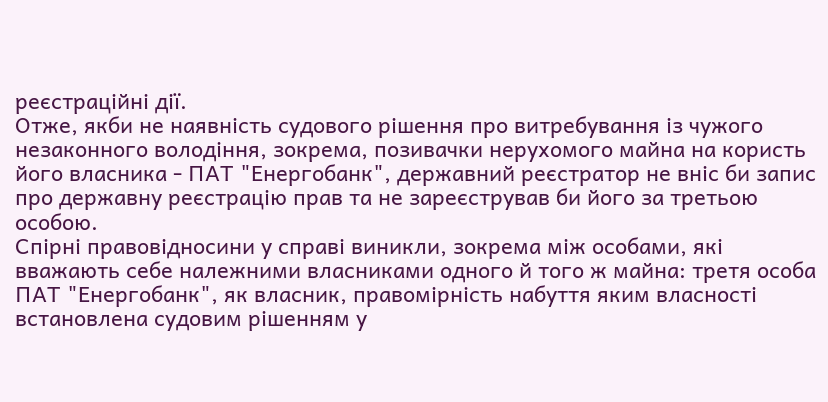реєстраційні дії.
Отже, якби не наявність судового рішення про витребування із чужого незаконного володіння, зокрема, позивачки нерухомого майна на користь його власника - ПАТ "Енергобанк", державний реєстратор не вніс би запис про державну реєстрацію прав та не зареєстрував би його за третьою особою.
Спірні правовідносини у справі виникли, зокрема між особами, які вважають себе належними власниками одного й того ж майна: третя особа ПАТ "Енергобанк", як власник, правомірність набуття яким власності встановлена судовим рішенням у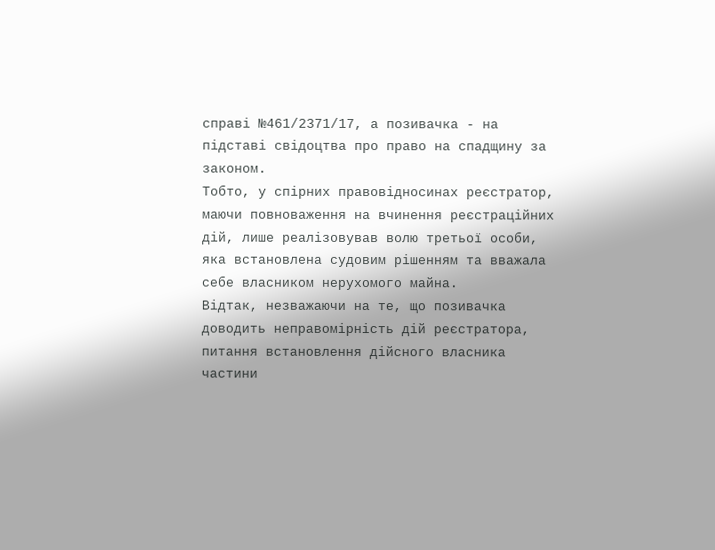справі №461/2371/17, а позивачка - на підставі свідоцтва про право на спадщину за законом.
Тобто, у спірних правовідносинах реєстратор, маючи повноваження на вчинення реєстраційних дій, лише реалізовував волю третьої особи, яка встановлена судовим рішенням та вважала себе власником нерухомого майна.
Відтак, незважаючи на те, що позивачка доводить неправомірність дій реєстратора, питання встановлення дійсного власника частини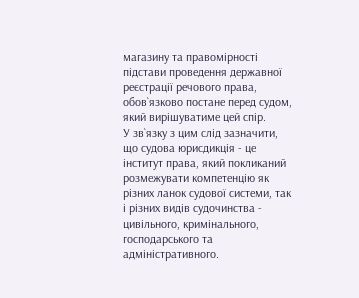магазину та правомірності підстави проведення державної реєстрації речового права, обов`язково постане перед судом, який вирішуватиме цей спір.
У зв`язку з цим слід зазначити, що судова юрисдикція - це інститут права, який покликаний розмежувати компетенцію як різних ланок судової системи, так і різних видів судочинства - цивільного, кримінального, господарського та адміністративного.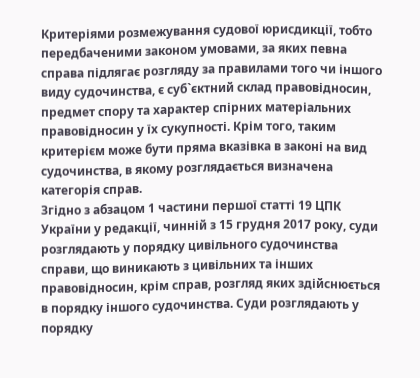Критеріями розмежування судової юрисдикції, тобто передбаченими законом умовами, за яких певна справа підлягає розгляду за правилами того чи іншого виду судочинства, є суб`єктний склад правовідносин, предмет спору та характер спірних матеріальних правовідносин у їх сукупності. Крім того, таким критерієм може бути пряма вказівка в законі на вид судочинства, в якому розглядається визначена категорія справ.
Згідно з абзацом 1 частини першої статті 19 ЦПК України у редакції, чинній з 15 грудня 2017 року, суди розглядають у порядку цивільного судочинства справи, що виникають з цивільних та інших правовідносин, крім справ, розгляд яких здійснюється в порядку іншого судочинства. Суди розглядають у порядку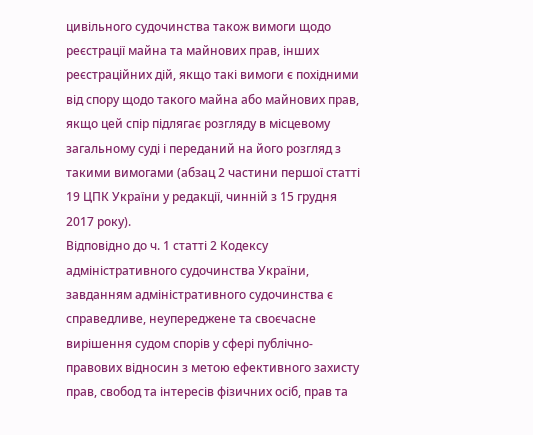цивільного судочинства також вимоги щодо реєстрації майна та майнових прав, інших реєстраційних дій, якщо такі вимоги є похідними від спору щодо такого майна або майнових прав, якщо цей спір підлягає розгляду в місцевому загальному суді і переданий на його розгляд з такими вимогами (абзац 2 частини першої статті 19 ЦПК України у редакції, чинній з 15 грудня 2017 року).
Відповідно до ч. 1 статті 2 Кодексу адміністративного судочинства України, завданням адміністративного судочинства є справедливе, неупереджене та своєчасне вирішення судом спорів у сфері публічно-правових відносин з метою ефективного захисту прав, свобод та інтересів фізичних осіб, прав та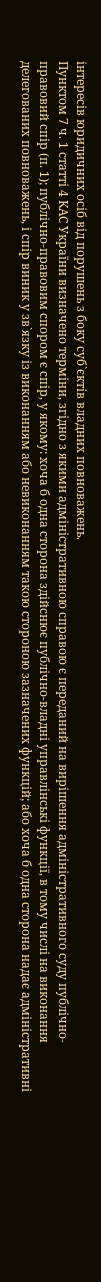інтересів юридичних осіб від порушень з боку суб`єктів владних повноважень.
Пунктом 7 ч. 1 статті 4 КАС України визначено терміни, згідно з якими адміністративною справою є переданий на вирішення адміністративного суду публічно-правовий спір (п. 1); публічно-правовим спором є спір, у якому: хоча б одна сторона здійснює публічно-владні управлінські функції, в тому числі на виконання делегованих повноважень, і спір виник у зв`язку із виконанням або невиконанням такою стороною зазначених функцій; або хоча б одна сторона надає адміністративні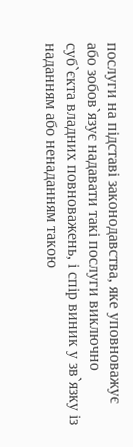послуги на підставі законодавства, яке уповноважує або зобов`язує надавати такі послуги виключно суб`єкта владних повноважень, і спір виник у зв`язку із наданням або ненаданням такою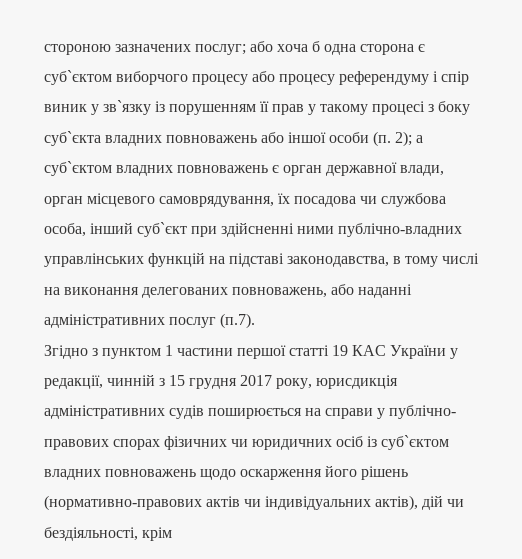стороною зазначених послуг; або хоча б одна сторона є суб`єктом виборчого процесу або процесу референдуму і спір виник у зв`язку із порушенням її прав у такому процесі з боку суб`єкта владних повноважень або іншої особи (п. 2); а суб`єктом владних повноважень є орган державної влади, орган місцевого самоврядування, їх посадова чи службова особа, інший суб`єкт при здійсненні ними публічно-владних управлінських функцій на підставі законодавства, в тому числі на виконання делегованих повноважень, або наданні адміністративних послуг (п.7).
Згідно з пунктом 1 частини першої статті 19 КАС України у редакції, чинній з 15 грудня 2017 року, юрисдикція адміністративних судів поширюється на справи у публічно-правових спорах фізичних чи юридичних осіб із суб`єктом владних повноважень щодо оскарження його рішень (нормативно-правових актів чи індивідуальних актів), дій чи бездіяльності, крім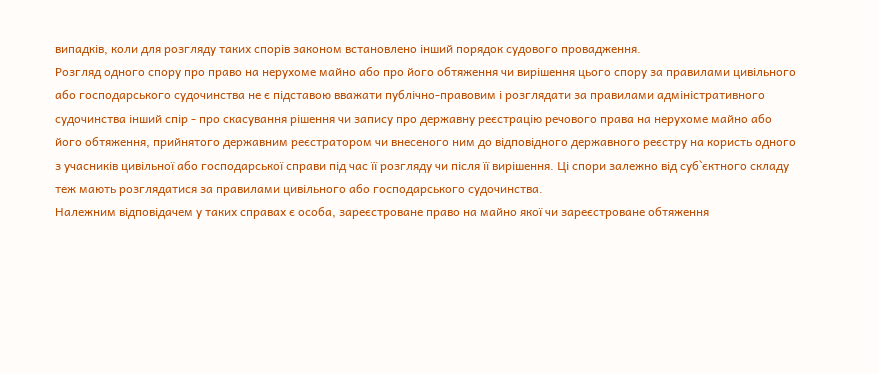випадків, коли для розгляду таких спорів законом встановлено інший порядок судового провадження.
Розгляд одного спору про право на нерухоме майно або про його обтяження чи вирішення цього спору за правилами цивільного або господарського судочинства не є підставою вважати публічно-правовим і розглядати за правилами адміністративного судочинства інший спір - про скасування рішення чи запису про державну реєстрацію речового права на нерухоме майно або його обтяження, прийнятого державним реєстратором чи внесеного ним до відповідного державного реєстру на користь одного з учасників цивільної або господарської справи під час її розгляду чи після її вирішення. Ці спори залежно від суб`єктного складу теж мають розглядатися за правилами цивільного або господарського судочинства.
Належним відповідачем у таких справах є особа, зареєстроване право на майно якої чи зареєстроване обтяження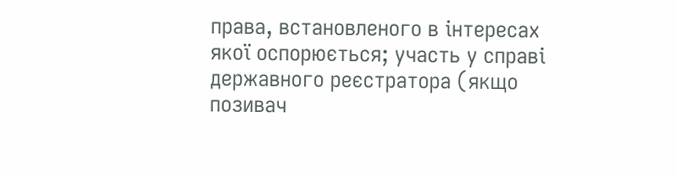права, встановленого в інтересах якої оспорюється; участь у справі державного реєстратора (якщо позивач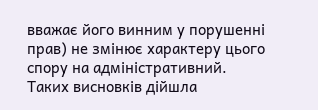вважає його винним у порушенні прав) не змінює характеру цього спору на адміністративний.
Таких висновків дійшла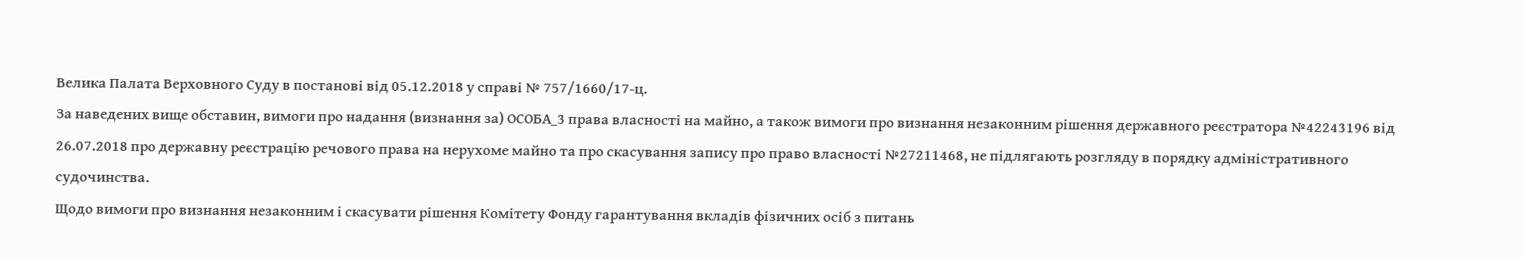Велика Палата Верховного Суду в постанові від 05.12.2018 у справі № 757/1660/17-ц.
За наведених вище обставин, вимоги про надання (визнання за) ОСОБА_3 права власності на майно, а також вимоги про визнання незаконним рішення державного реєстратора №42243196 від 26.07.2018 про державну реєстрацію речового права на нерухоме майно та про скасування запису про право власності №27211468, не підлягають розгляду в порядку адміністративного судочинства.
Щодо вимоги про визнання незаконним і скасувати рішення Комітету Фонду гарантування вкладів фізичних осіб з питань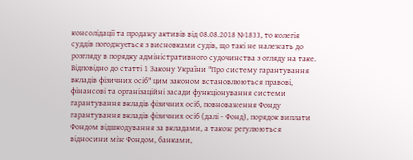консолідації та продажу активів від 08.08.2018 №1833, то колегія суддів погоджується з висновками судів, що такі не належать до розгляду в порядку адміністративного судочинства з огляду на таке.
Відповідно до статті 1 Закону України "Про систему гарантування вкладів фізичних осіб" цим законом встановлюються правові, фінансові та організаційні засади функціонування системи гарантування вкладів фізичних осіб, повноваження Фонду гарантування вкладів фізичних осіб (далі - Фонд), порядок виплати Фондом відшкодування за вкладами, а також регулюються відносини між Фондом, банками,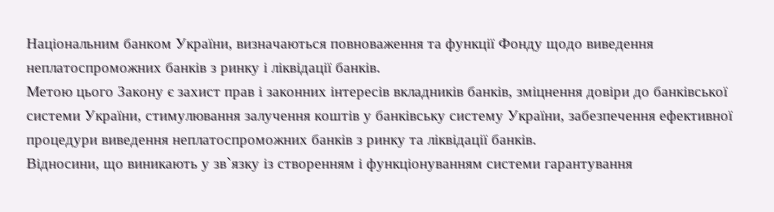Національним банком України, визначаються повноваження та функції Фонду щодо виведення неплатоспроможних банків з ринку і ліквідації банків.
Метою цього Закону є захист прав і законних інтересів вкладників банків, зміцнення довіри до банківської системи України, стимулювання залучення коштів у банківську систему України, забезпечення ефективної процедури виведення неплатоспроможних банків з ринку та ліквідації банків.
Відносини, що виникають у зв`язку із створенням і функціонуванням системи гарантування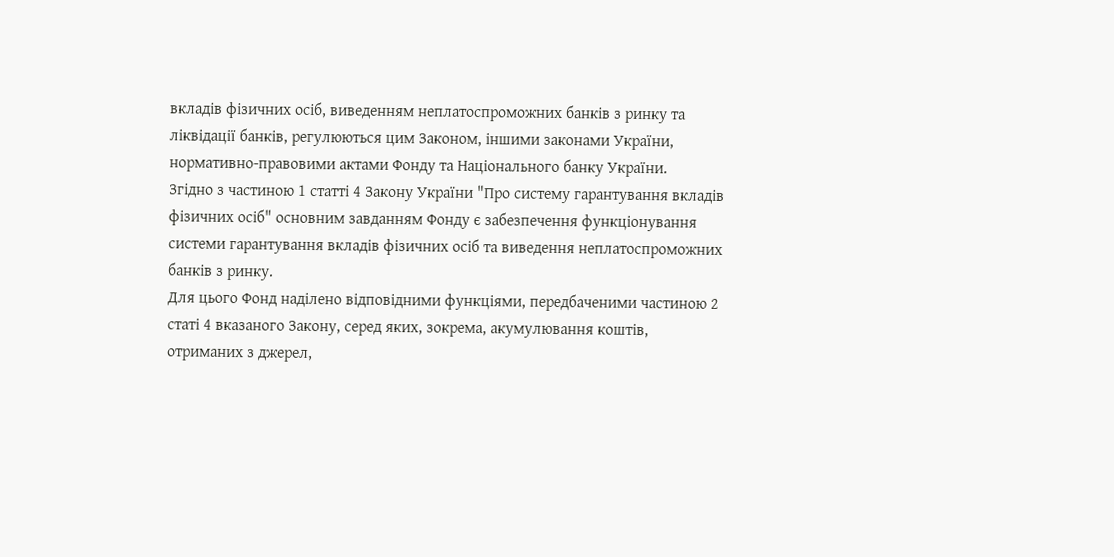вкладів фізичних осіб, виведенням неплатоспроможних банків з ринку та ліквідації банків, регулюються цим Законом, іншими законами України, нормативно-правовими актами Фонду та Національного банку України.
Згідно з частиною 1 статті 4 Закону України "Про систему гарантування вкладів фізичних осіб" основним завданням Фонду є забезпечення функціонування системи гарантування вкладів фізичних осіб та виведення неплатоспроможних банків з ринку.
Для цього Фонд наділено відповідними функціями, передбаченими частиною 2 статі 4 вказаного Закону, серед яких, зокрема, акумулювання коштів, отриманих з джерел,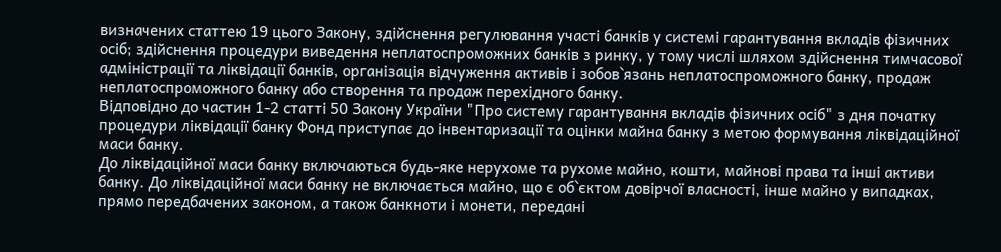визначених статтею 19 цього Закону, здійснення регулювання участі банків у системі гарантування вкладів фізичних осіб; здійснення процедури виведення неплатоспроможних банків з ринку, у тому числі шляхом здійснення тимчасової адміністрації та ліквідації банків, організація відчуження активів і зобов`язань неплатоспроможного банку, продаж неплатоспроможного банку або створення та продаж перехідного банку.
Відповідно до частин 1-2 статті 50 Закону України "Про систему гарантування вкладів фізичних осіб" з дня початку процедури ліквідації банку Фонд приступає до інвентаризації та оцінки майна банку з метою формування ліквідаційної маси банку.
До ліквідаційної маси банку включаються будь-яке нерухоме та рухоме майно, кошти, майнові права та інші активи банку. До ліквідаційної маси банку не включається майно, що є об`єктом довірчої власності, інше майно у випадках, прямо передбачених законом, а також банкноти і монети, передані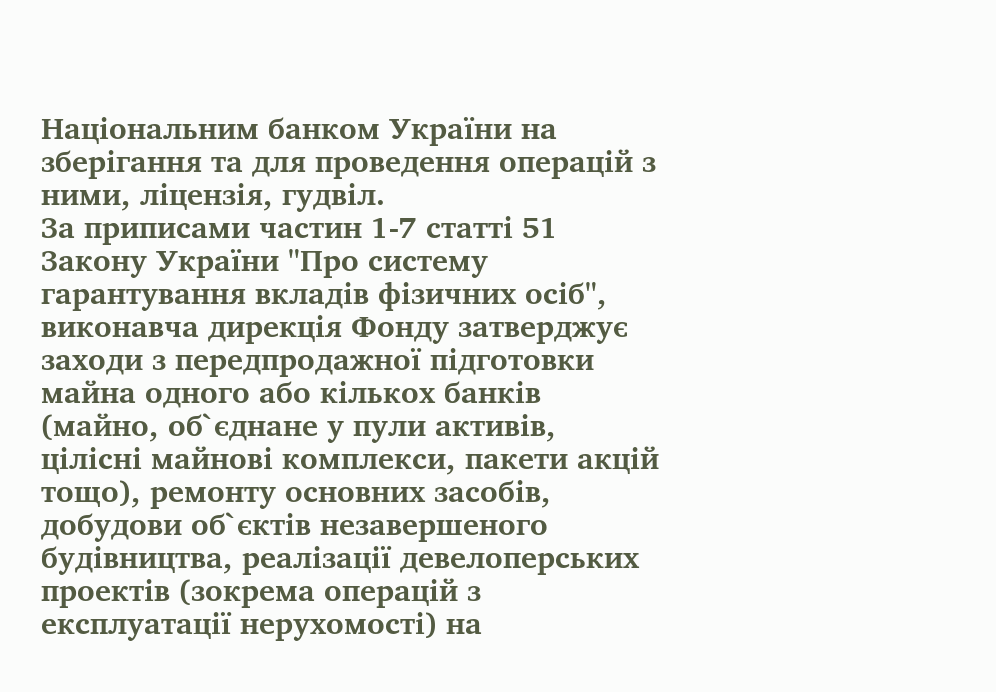Національним банком України на зберігання та для проведення операцій з ними, ліцензія, гудвіл.
За приписами частин 1-7 статті 51 Закону України "Про систему гарантування вкладів фізичних осіб", виконавча дирекція Фонду затверджує заходи з передпродажної підготовки майна одного або кількох банків (майно, об`єднане у пули активів, цілісні майнові комплекси, пакети акцій тощо), ремонту основних засобів, добудови об`єктів незавершеного будівництва, реалізації девелоперських проектів (зокрема операцій з експлуатації нерухомості) на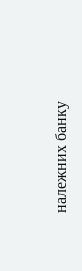належних банку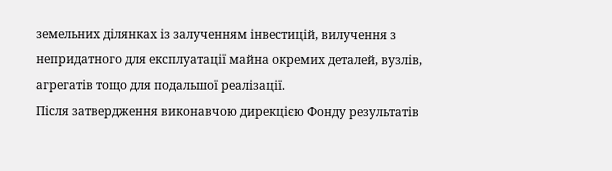земельних ділянках із залученням інвестицій, вилучення з непридатного для експлуатації майна окремих деталей, вузлів, агрегатів тощо для подальшої реалізації.
Після затвердження виконавчою дирекцією Фонду результатів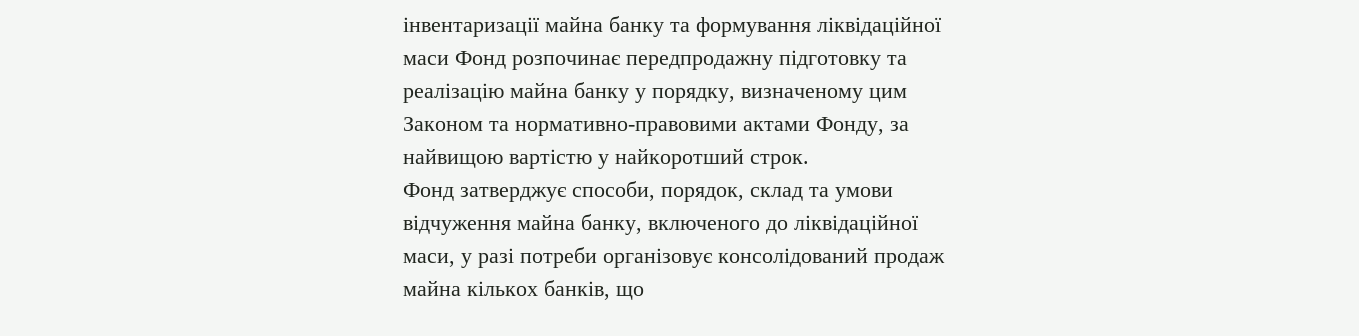інвентаризації майна банку та формування ліквідаційної маси Фонд розпочинає передпродажну підготовку та реалізацію майна банку у порядку, визначеному цим Законом та нормативно-правовими актами Фонду, за найвищою вартістю у найкоротший строк.
Фонд затверджує способи, порядок, склад та умови відчуження майна банку, включеного до ліквідаційної маси, у разі потреби організовує консолідований продаж майна кількох банків, що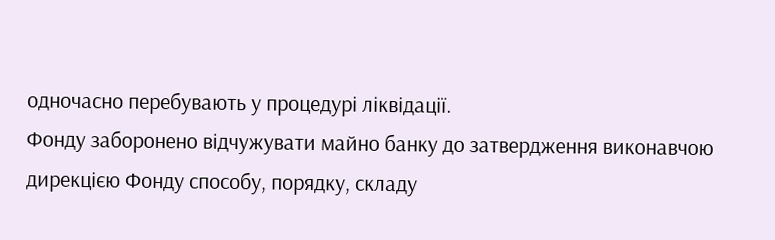одночасно перебувають у процедурі ліквідації.
Фонду заборонено відчужувати майно банку до затвердження виконавчою дирекцією Фонду способу, порядку, складу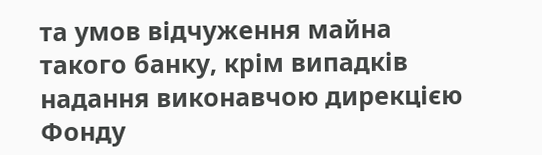та умов відчуження майна такого банку, крім випадків надання виконавчою дирекцією Фонду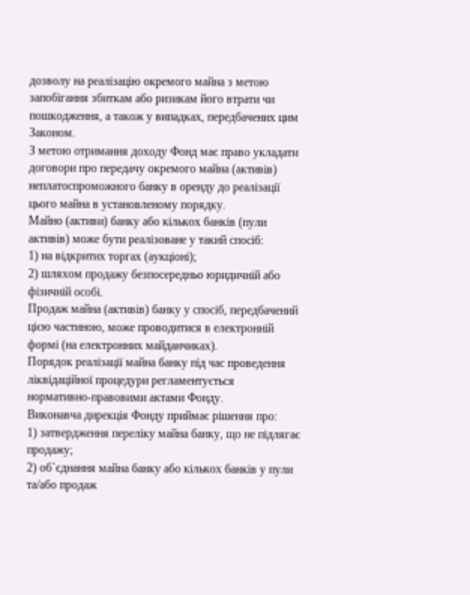дозволу на реалізацію окремого майна з метою запобігання збиткам або ризикам його втрати чи пошкодження, а також у випадках, передбачених цим Законом.
З метою отримання доходу Фонд має право укладати договори про передачу окремого майна (активів) неплатоспроможного банку в оренду до реалізації цього майна в установленому порядку.
Майно (активи) банку або кількох банків (пули активів) може бути реалізоване у такий спосіб:
1) на відкритих торгах (аукціоні);
2) шляхом продажу безпосередньо юридичній або фізичній особі.
Продаж майна (активів) банку у спосіб, передбачений цією частиною, може проводитися в електронній формі (на електронних майданчиках).
Порядок реалізації майна банку під час проведення ліквідаційної процедури регламентується нормативно-правовими актами Фонду.
Виконавча дирекція Фонду приймає рішення про:
1) затвердження переліку майна банку, що не підлягає продажу;
2) об`єднання майна банку або кількох банків у пули та/або продаж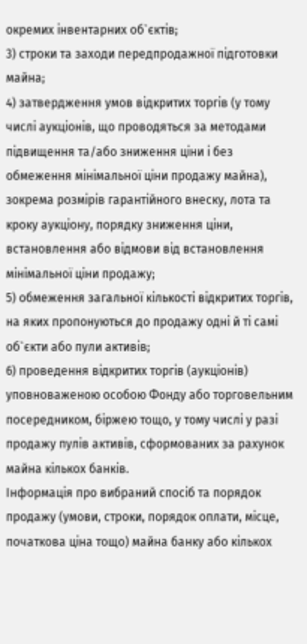окремих інвентарних об`єктів;
3) строки та заходи передпродажної підготовки майна;
4) затвердження умов відкритих торгів (у тому числі аукціонів, що проводяться за методами підвищення та/або зниження ціни і без обмеження мінімальної ціни продажу майна), зокрема розмірів гарантійного внеску, лота та кроку аукціону, порядку зниження ціни, встановлення або відмови від встановлення мінімальної ціни продажу;
5) обмеження загальної кількості відкритих торгів, на яких пропонуються до продажу одні й ті самі об`єкти або пули активів;
6) проведення відкритих торгів (аукціонів) уповноваженою особою Фонду або торговельним посередником, біржею тощо, у тому числі у разі продажу пулів активів, сформованих за рахунок майна кількох банків.
Інформація про вибраний спосіб та порядок продажу (умови, строки, порядок оплати, місце, початкова ціна тощо) майна банку або кількох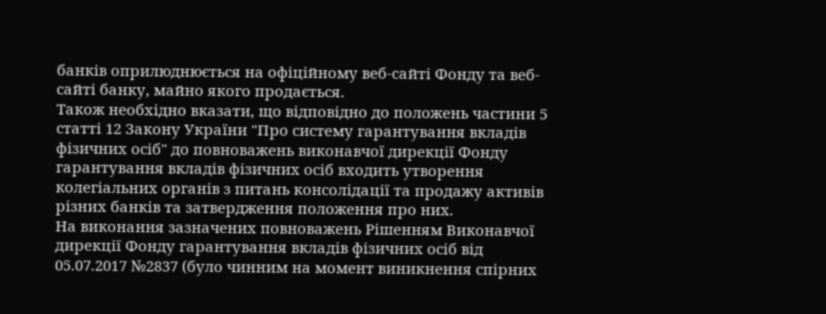банків оприлюднюється на офіційному веб-сайті Фонду та веб-сайті банку, майно якого продається.
Також необхідно вказати, що відповідно до положень частини 5 статті 12 Закону України "Про систему гарантування вкладів фізичних осіб" до повноважень виконавчої дирекції Фонду гарантування вкладів фізичних осіб входить утворення колегіальних органів з питань консолідації та продажу активів різних банків та затвердження положення про них.
На виконання зазначених повноважень Рішенням Виконавчої дирекції Фонду гарантування вкладів фізичних осіб від 05.07.2017 №2837 (було чинним на момент виникнення спірних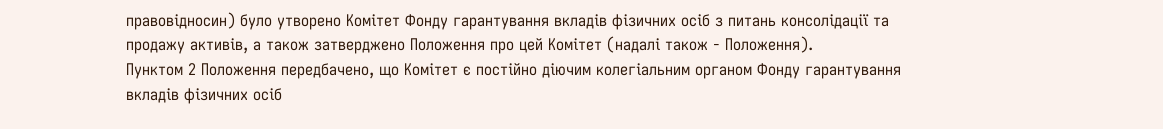правовідносин) було утворено Комітет Фонду гарантування вкладів фізичних осіб з питань консолідації та продажу активів, а також затверджено Положення про цей Комітет (надалі також - Положення).
Пунктом 2 Положення передбачено, що Комітет є постійно діючим колегіальним органом Фонду гарантування вкладів фізичних осіб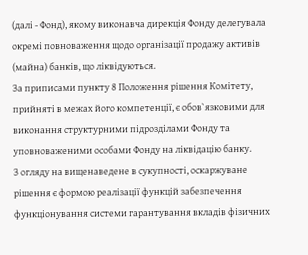(далі - Фонд), якому виконавча дирекція Фонду делегувала окремі повноваження щодо організації продажу активів (майна) банків, що ліквідуються.
За приписами пункту 8 Положення рішення Комітету, прийняті в межах його компетенції, є обов`язковими для виконання структурними підрозділами Фонду та уповноваженими особами Фонду на ліквідацію банку.
З огляду на вищенаведене в сукупності, оскаржуване рішення є формою реалізації функцій забезпечення функціонування системи гарантування вкладів фізичних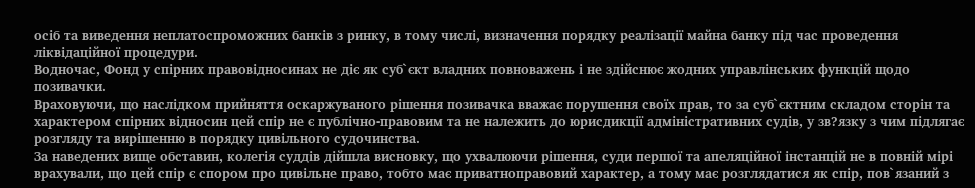осіб та виведення неплатоспроможних банків з ринку, в тому числі, визначення порядку реалізації майна банку під час проведення ліквідаційної процедури.
Водночас, Фонд у спірних правовідносинах не діє як суб`єкт владних повноважень і не здійснює жодних управлінських функцій щодо позивачки.
Враховуючи, що наслідком прийняття оскаржуваного рішення позивачка вважає порушення своїх прав, то за суб`єктним складом сторін та характером спірних відносин цей спір не є публічно-правовим та не належить до юрисдикції адміністративних судів, у зв?язку з чим підлягає розгляду та вирішенню в порядку цивільного судочинства.
За наведених вище обставин, колегія суддів дійшла висновку, що ухвалюючи рішення, суди першої та апеляційної інстанцій не в повній мірі врахували, що цей спір є спором про цивільне право, тобто має приватноправовий характер, а тому має розглядатися як спір, пов`язаний з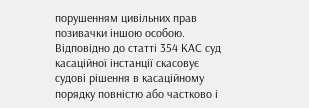порушенням цивільних прав позивачки іншою особою.
Відповідно до статті 354 КАС суд касаційної інстанції скасовує судові рішення в касаційному порядку повністю або частково і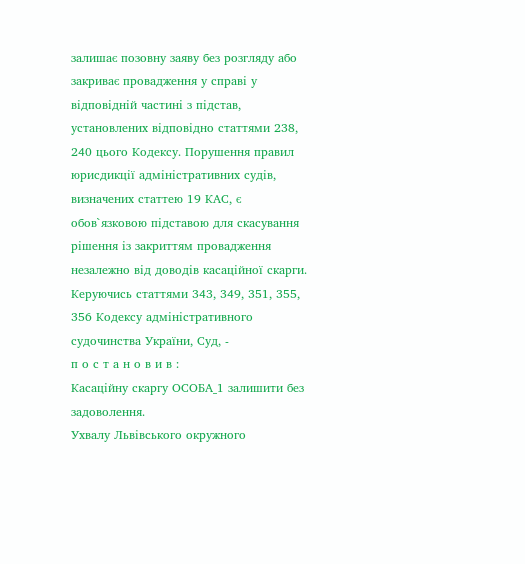залишає позовну заяву без розгляду або закриває провадження у справі у відповідній частині з підстав, установлених відповідно статтями 238, 240 цього Кодексу. Порушення правил юрисдикції адміністративних судів, визначених статтею 19 КАС, є обов`язковою підставою для скасування рішення із закриттям провадження незалежно від доводів касаційної скарги.
Керуючись статтями 343, 349, 351, 355, 356 Кодексу адміністративного судочинства України, Суд, -
п о с т а н о в и в :
Касаційну скаргу ОСОБА_1 залишити без задоволення.
Ухвалу Львівського окружного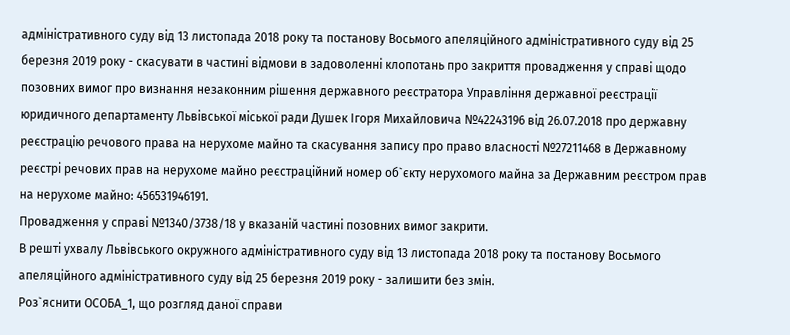адміністративного суду від 13 листопада 2018 року та постанову Восьмого апеляційного адміністративного суду від 25 березня 2019 року - скасувати в частині відмови в задоволенні клопотань про закриття провадження у справі щодо позовних вимог про визнання незаконним рішення державного реєстратора Управління державної реєстрації юридичного департаменту Львівської міської ради Душек Ігоря Михайловича №42243196 від 26.07.2018 про державну реєстрацію речового права на нерухоме майно та скасування запису про право власності №27211468 в Державному реєстрі речових прав на нерухоме майно реєстраційний номер об`єкту нерухомого майна за Державним реєстром прав на нерухоме майно: 456531946191.
Провадження у справі №1340/3738/18 у вказаній частині позовних вимог закрити.
В решті ухвалу Львівського окружного адміністративного суду від 13 листопада 2018 року та постанову Восьмого апеляційного адміністративного суду від 25 березня 2019 року - залишити без змін.
Роз`яснити ОСОБА_1, що розгляд даної справи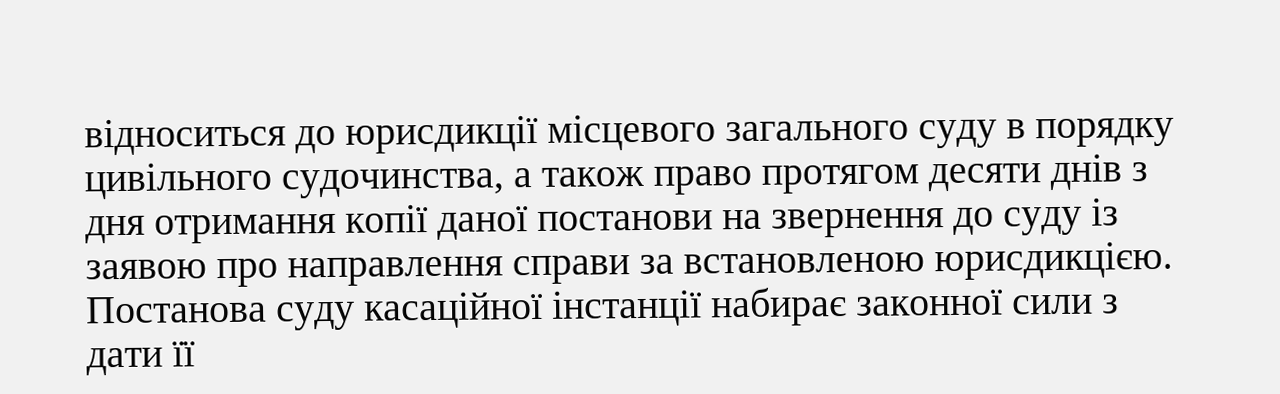відноситься до юрисдикції місцевого загального суду в порядку цивільного судочинства, а також право протягом десяти днів з дня отримання копії даної постанови на звернення до суду із заявою про направлення справи за встановленою юрисдикцією.
Постанова суду касаційної інстанції набирає законної сили з дати її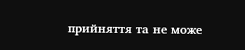прийняття та не може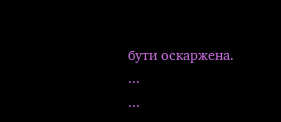бути оскаржена.
...
...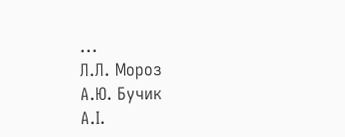...
Л.Л. Мороз
А.Ю. Бучик
А.І.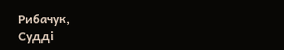Рибачук,
Судді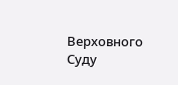Верховного Суду